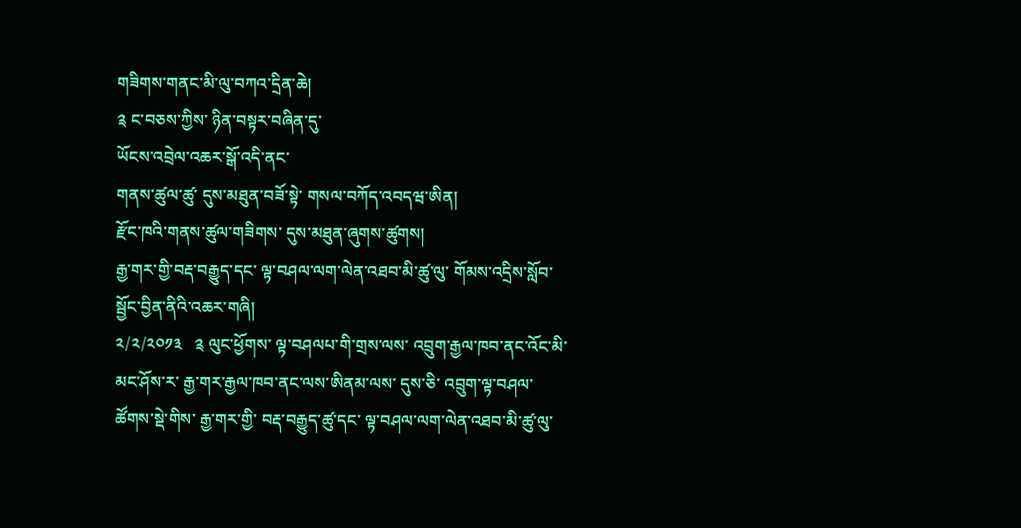གཟིགས་གནང་མི་ལུ་བཀའ་དྲིན་ཆེ།
༉ ང་བཅས་ཀྱིས་ ཉིན་བསྟར་བཞིན་དུ་
ཡོངས་འབྲེལ་འཆར་སྒོ་འདི་ནང་
གནས་ཚུལ་ཚུ་ དུས་མཐུན་བཟོ་སྟེ་ གསལ་བཀོད་འབདཝ་ཨིན།
རྫོང་ཁའི་གནས་ཚུལ་གཟིགས་ དུས་མཐུན་ཞུགས་ཚུགས།
རྒྱ་གར་གྱི་བརྡ་བརྒྱུད་དང་ ལྟ་བཤལ་ལག་ལེན་འཐབ་མི་ཚུ་ལུ་ གོམས་འདྲིས་སློབ་སྦྱོང་བྱིན་ནིའི་འཆར་གཞི།
༢/༢/༢༠༡༣   ༉ ལུང་ཕྱོགས་ ལྟ་བཤལཔ་གི་གྲས་ལས་ འབྲུག་རྒྱལ་ཁབ་ནང་འོང་མི་ མང་ཤོས་ར་ རྒྱ་གར་རྒྱལ་ཁབ་ནང་ལས་ཨིནམ་ལས་ དུས་ཅི་ འབྲུག་ལྟ་བཤལ་ཚོགས་སྡེ་གིས་ རྒྱ་གར་གྱི་ བརྡ་བརྒྱུད་ཚུ་དང་ ལྟ་བཤལ་ལག་ལེན་འཐབ་མི་ཚུ་ལུ་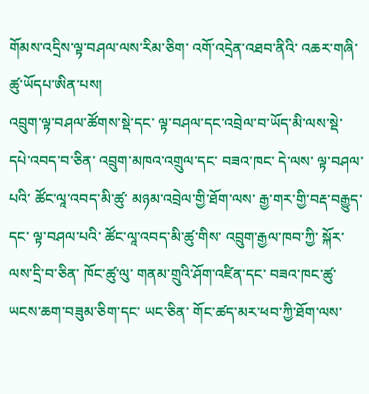གོམས་འདྲིས་ལྟ་བཤལ་ལས་རིམ་ཅིག་ འགོ་འདྲེན་འཐབ་ནིའི་ འཆར་གཞི་ཚུ་ཡོདཔ་ཨིན་པས།
འབྲུག་ལྟ་བཤལ་ཚོགས་སྡེ་དང་ ལྟ་བཤལ་དང་འབྲེལ་བ་ཡོད་མི་ལས་སྡེ་ དཔེ་འབད་བ་ཅིན་ འབྲུག་མཁའ་འགྲུལ་དང་ བཟའ་ཁང་ དེ་ལས་ ལྟ་བཤལ་པའི་ ཚོང་ལཱ་འབད་མི་ཚུ་ མཉམ་འབྲེལ་གྱི་ཐོག་ལས་ རྒྱ་གར་གྱི་བརྡ་བརྒྱུད་དང་ ལྟ་བཤལ་པའི་ ཚོང་ལཱ་འབད་མི་ཚུ་གིས་ འབྲུག་རྒྱལ་ཁབ་ཀྱི་ སྐོར་ལས་དྲི་བ་ཅིན་ ཁོང་ཚུ་ལུ་ གནམ་གྲུའི་ཤོག་འཛིན་དང་ བཟའ་ཁང་ཚུ་ ཡངས་ཆག་བཟུམ་ཅིག་དང་ ཡང་ཅིན་ གོང་ཚད་མར་ཕབ་ཀྱི་ཐོག་ལས་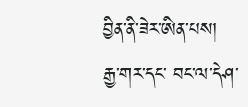བྱིན་ནི་ཟེར་ཨིན་པས།
རྒྱ་གར་དང་ བང་ལ་དེཤ་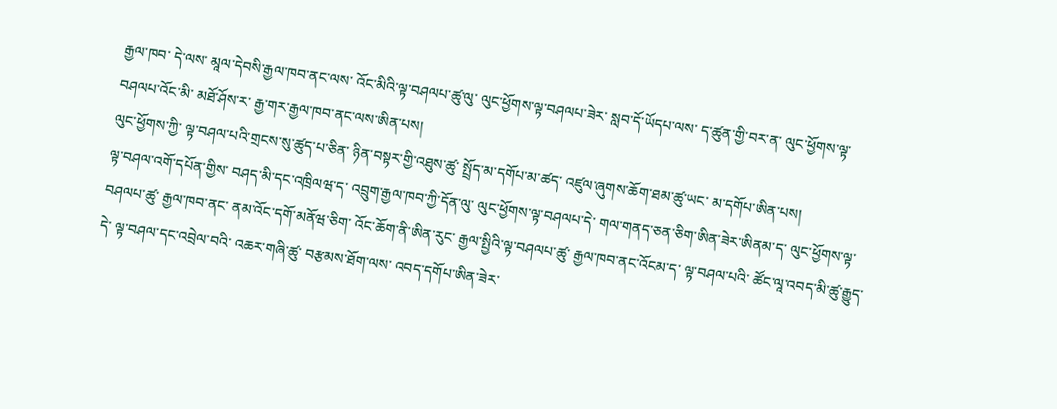རྒྱལ་ཁབ་ དེ་ལས་ མཱལ་དེབསི་རྒྱལ་ཁབ་ནང་ལས་ འོང་མིའི་ལྟ་བཤལཔ་ཚུ་ལུ་ ལུང་ཕྱོགས་ལྟ་བཤལཔ་ཟེར་ སླབ་དོ་ཡོདཔ་ལས་ ད་ཚུན་གྱི་བར་ན་ ལུང་ཕྱོགས་ལྟ་བཤལཔ་འོང་མི་ མཐོ་ཤོས་ར་ རྒྱ་གར་རྒྱལ་ཁབ་ནང་ལས་ཨིན་པས།
ལུང་ཕྱོགས་ཀྱི་ ལྟ་བཤལ་པའི་གྲངས་སུ་ཚུད་པ་ཅིན་ ཉིན་བསྟར་གྱི་འཐུས་ཚུ་ སྤྲོད་མ་དགོཔ་མ་ཚད་ འཛུལ་ཞུགས་ཆོག་ཐམ་ཚུ་ཡང་ མ་དགོཔ་ཨིན་པས།
ལྟ་བཤལ་འགོ་དཔོན་གྱིས་ བཤད་མི་དང་འཁྲིལཝ་ད་ འབྲུག་རྒྱལ་ཁབ་ཀྱི་དོན་ལུ་ ལུང་ཕྱོགས་ལྟ་བཤལཔ་དེ་ གལ་གནད་ཅན་ཅིག་ཨིན་ཟེར་ཨིནམ་ད་ ལུང་ཕྱོགས་ལྟ་བཤལཔ་ཚུ་ རྒྱལ་ཁབ་ནང་ ནམ་འོང་དགོ་མནོཝ་ཅིག་ འོང་ཆོག་ནི་ཨིན་རུང་ རྒྱལ་སྤྱིའི་ལྟ་བཤལཔ་ཚུ་ རྒྱལ་ཁབ་ནང་འོངམ་ད་ ལྟ་བཤལ་པའི་ ཚོང་ལཱ་འབད་མི་ཚུ་རྒྱུད་དེ་ ལྟ་བཤལ་དང་འབྲེལ་བའི་ འཆར་གཞི་ཚུ་ བརྩམས་ཐོག་ལས་ འབད་དགོཔ་ཨིན་ཟེར་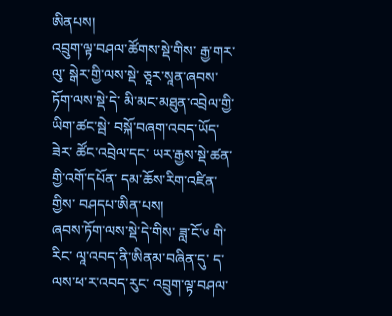ཨིནཔས།
འབྲུག་ལྟ་བཤལ་ཚོགས་སྡེ་གིས་ རྒྱ་གར་ལུ་ སྒེར་གྱི་ལས་སྡེ་ ཅཱར་སཱན་ཞབས་ཏོག་ལས་སྡེ་དེ་ མི་མང་མཐུན་འབྲེལ་གྱི་ ཡིག་ཚང་སྦེ་ བསྐོ་བཞག་འབད་ཡོད་ཟེར་ ཚོང་འབྲེལ་དང་ ཡར་རྒྱས་སྡེ་ཚན་གྱི་འགོ་དཔོན་ དམ་ཆོས་རིག་འཛིན་གྱིས་ བཤདཔ་ཨིན་པས།
ཞབས་ཏོག་ལས་སྡེ་དེ་གིས་ ཟླ་ངོ་༦ གི་རིང་ ལཱ་འབད་ནི་ཨིནམ་བཞིན་དུ་ ད་ལས་ཕ་ར་འབད་རུང་ འབྲུག་ལྟ་བཤལ་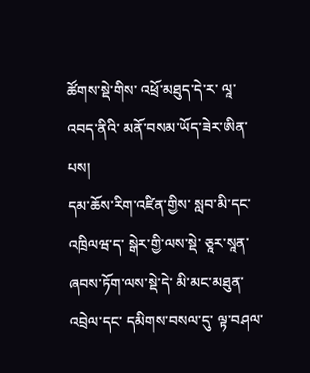ཚོགས་སྡེ་གིས་ འཕྲོ་མཐུད་དེ་ར་ ལཱ་འབད་ནིའི་ མནོ་བསམ་ཡོད་ཟེར་ཨིན་པས།
དམ་ཆོས་རིག་འཛིན་གྱིས་ སླབ་མི་དང་འཁྲིལཝ་ད་ སྒེར་གྱི་ལས་སྡེ་ ཅཱར་སཱན་ཞབས་ཏོག་ལས་སྡེ་དེ་ མི་མང་མཐུན་འབྲེལ་དང་ དམིགས་བསལ་དུ་ ལྟ་བཤལ་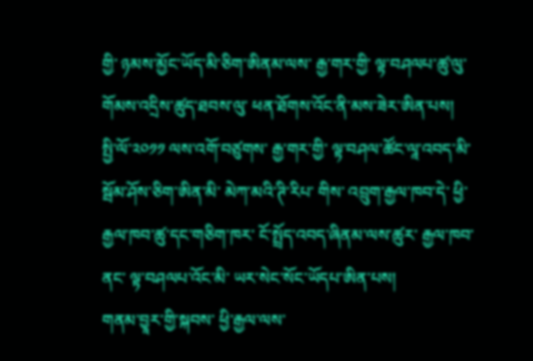གྱི་ ཉམས་མྱོང་ཡོད་མི་ཅིག་ཨིནམ་ལས་ རྒྱ་གར་གྱི་ ལྟ་བཤལཔ་ཚུ་ལུ་ གོམས་འདྲིས་ཚུད་ཐབས་ལུ་ ཕན་ཐོགས་འོང་ནི་མས་ཟེར་ཨིན་པས།
སྤྱི་ལོ་༢༠༡༡ ལས་འགོ་བཙུགས་ རྒྱ་གར་གྱི་ ལྟ་བཤལ་ཚོང་ལཱ་འབད་མི་ སྦོམ་ཤོས་ཅིག་ཨིན་མི་ མེཀ་མའི་ཊི་རིཔ་ གིས་ འབྲུག་རྒྱལ་ཁབ་དེ་ ཕྱི་རྒྱལ་ཁབ་ཚུ་དང་གཅིག་ཁར་ ངོ་སྤྲོད་འབད་ཞིནམ་ལས་ཚུར་ རྒྱལ་ཁབ་ནང་ ལྟ་བཤལཔ་འོང་མི་ ཡར་སེང་སོང་ཡོདཔ་ཨིན་པས།
གནམ་བྱཱར་གྱི་སྐབས་ ཕྱི་རྒྱལ་ལས་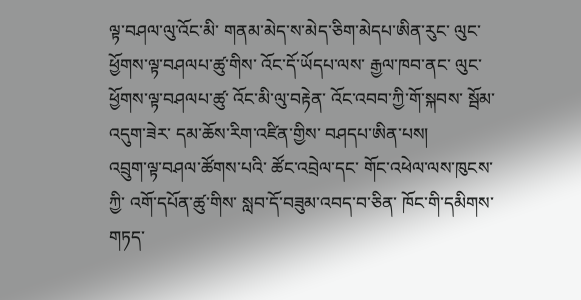ལྟ་བཤལ་ལུ་འོང་མི་ གནམ་མེད་ས་མེད་ཅིག་མེདཔ་ཨིན་རུང་ ལུང་ཕྱོགས་ལྟ་བཤལཔ་ཚུ་གིས་ འོང་དོ་ཡོདཔ་ལས་ རྒྱལ་ཁབ་ནང་ ལུང་ཕྱོགས་ལྟ་བཤལཔ་ཚུ་ འོང་མི་ལུ་བརྟེན་ འོང་འབབ་ཀྱི་གོ་སྐབས་ སྦོམ་འདུག་ཟེར་ དམ་ཆོས་རིག་འཛིན་གྱིས་ བཤདཔ་ཨིན་པས།
འབྲུག་ལྟ་བཤལ་ཚོགས་པའི་ ཚོང་འབྲེལ་དང་ གོང་འཕེལ་ལས་ཁུངས་ཀྱི་ འགོ་དཔོན་ཚུ་གིས་ སླབ་དོ་བཟུམ་འབད་བ་ཅིན་ ཁོང་གི་དམིགས་གཏད་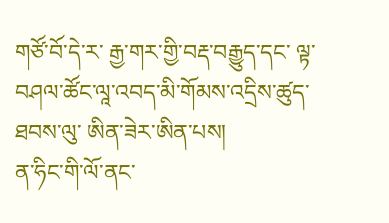གཙོ་བོ་དེ་ར་ རྒྱ་གར་གྱི་བརྡ་བརྒྱུད་དང་ ལྟ་བཤལ་ཚོང་ལཱ་འབད་མི་གོམས་འདྲིས་ཚུད་ཐབས་ལུ་ ཨིན་ཟེར་ཨིན་པས།
ན་ཧིང་གི་ལོ་ནང་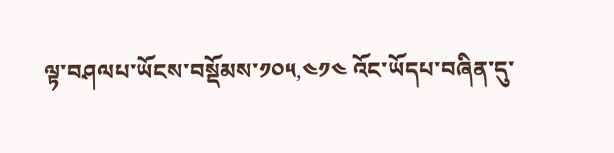ལྟ་བཤལཔ་ཡོངས་བསྡོམས་༡༠༥,༤༡༤ འོང་ཡོདཔ་བཞིན་དུ་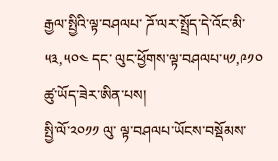རྒྱལ་སྤྱིའི་ལྟ་བཤལཔ་ ཌོ་ལར་སྤྲོད་དེ་འོང་མི་ ༥༣,༥༠༤ དང་ ལུང་ཕྱོགས་ལྟ་བཤལཔ་༥༡,༩༡༠ ཚུ་ཡོད་ཟེར་ཨིན་པས།
སྤྱི་ལོ་༢༠༡༡ ལུ་ ལྟ་བཤལཔ་ཡོངས་བསྡོམས་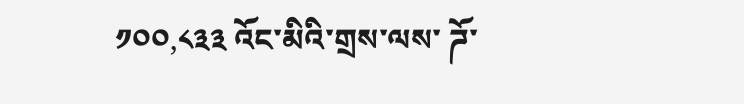༡༠༠,༨༣༣ འོང་མིའི་གྲས་ལས་ ཌོ་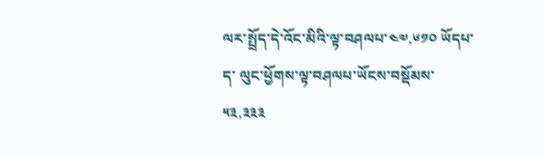ལར་སྤྲོད་དེ་འོང་མིའི་ལྟ་བཤལཔ་༤༧,༦༡༠ ཡོདཔ་ད་ ལུང་ཕྱོགས་ལྟ་བཤལཔ་ཡོངས་བསྡོམས་༥༣,༣༣༣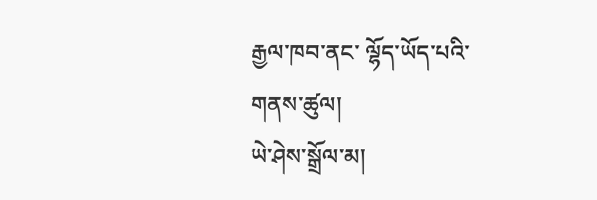རྒྱལ་ཁབ་ནང་ ལྷོད་ཡོད་པའི་གནས་ཚུལ།
ཡེ་ཤེས་སྒྲོལ་མ།